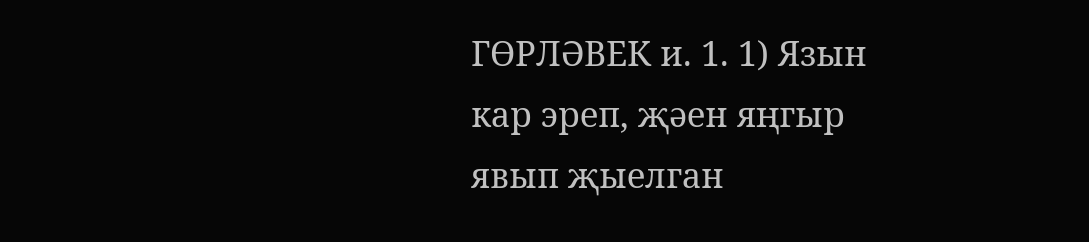ГӨРЛӘВЕК и. 1. 1) Язын кар эреп, җәен яңгыр явып җыелган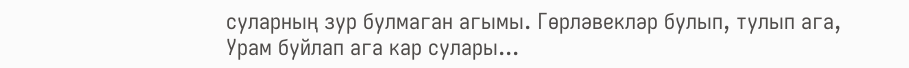суларның зур булмаган агымы. Гөрләвекләр булып, тулып ага, Урам буйлап ага кар сулары...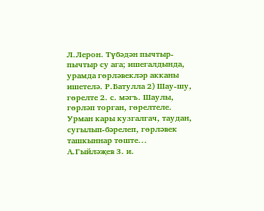Л.Лерон. Түбәдән пычтыр-пычтыр су ага; ишегалдында, урамда гөрләвекләр акканы ишетелә. Р.Батулла 2) Шау-шу, гөрелте 2. с. мәгъ. Шаулы, гөрләп торган, гөрелтеле. Урман кары кузгалгач, таудан, сугылып-бәрелеп, гөрләвек ташкыннар төште... А.Гыйләҗев 3. и.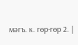мәгъ. к. гөр-гөр 2. |